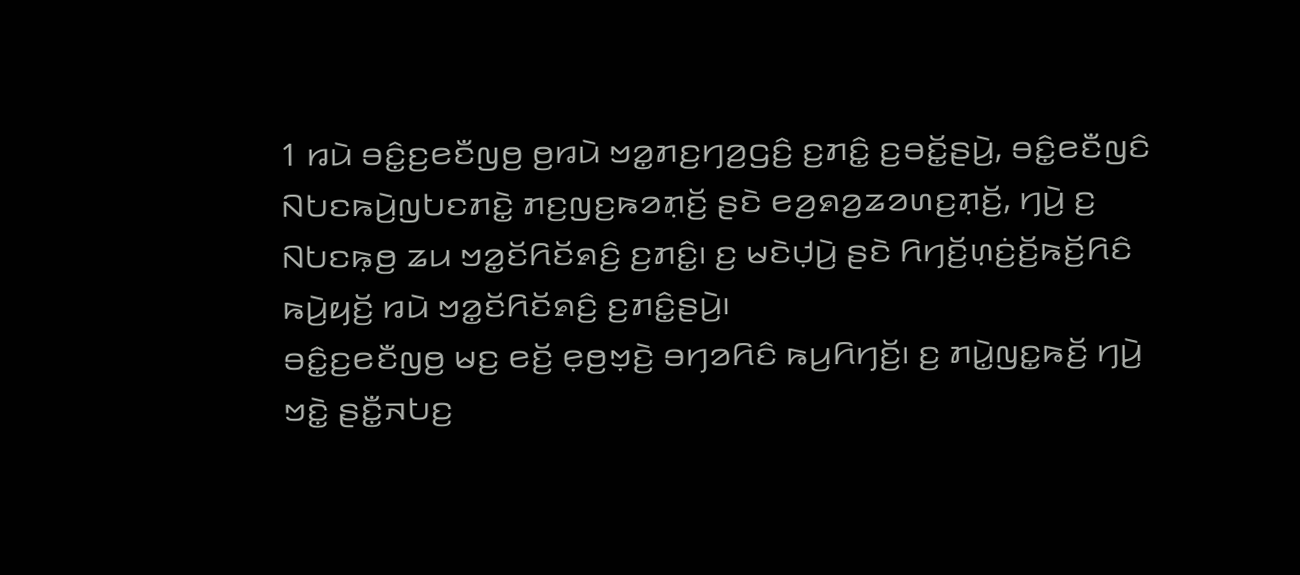1 ꤙꤣꤧ ꤋꤢꤨ꤭ꤢ꤬ꤕꤢꤪꤜꤥ꤬ ꤥ꤬ꤙꤣꤧ ꤠꤤ꤭ꤊꤢ꤬ꤚꤤ꤬ꤞꤢꤨ꤬ ꤢ꤬ꤊꤢꤨ꤭ ꤢ꤬ꤋꤢꤩ꤭ꤔꤣꤧ꤬, ꤋꤢꤨ꤭ꤕꤢꤪꤜꤢꤨ ꤡꤝꤢꤒꤣꤧ꤬ꤜꤝꤢꤊꤢꤧ꤭ ꤊꤢ꤬ꤜꤢ꤬ꤒꤤꤊ꤫ꤢꤩ꤬ ꤔꤢꤧ ꤕꤤ꤬ꤎꤤ꤬ꤘꤤꤛꤢ꤬ꤊ꤫ꤢꤩ꤬, ꤚꤣꤧ꤬ ꤢ꤬ ꤡꤝꤢꤒ꤫ꤥ꤬ ꤘꤣ ꤠꤤ꤭ꤢꤩꤖꤢꤩꤎꤢꤨ꤬ ꤢ꤬ꤊꤢꤨ꤭꤯ ꤢ꤬ ꤗꤢꤧꤓ꤫ꤣꤧ꤬ ꤔꤢꤧ ꤖꤚꤢꤩ꤬ꤛ꤫ꤢꤦ꤬ꤢꤩ꤬ꤒꤢꤩ꤬ꤖꤢꤨ ꤒꤣꤧ꤬ꤟꤢꤩ꤬ ꤙꤣꤧ ꤠꤤ꤭ꤢꤩꤖꤢꤩꤎꤢꤨ꤬ ꤢ꤬ꤊꤢꤨ꤭ꤔꤣꤧ꤬꤯
ꤋꤢꤨ꤭ꤢ꤬ꤕꤢꤪꤜꤥ꤬ ꤗꤢ꤬ ꤕꤢꤩ꤬ ꤕ꤫ꤥ꤬ꤠ꤫ꤢꤧ꤬ ꤋꤚꤤꤖꤢꤨ ꤒꤣ꤬ꤖꤚꤢꤩ꤬꤯ ꤢ꤬ ꤊꤣꤧ꤭ꤜꤢ꤭ꤒꤢꤩ꤬ ꤚꤣꤧ꤬ ꤠꤢꤧ꤭ ꤔꤢꤪ꤭ꤏꤝꤢ꤬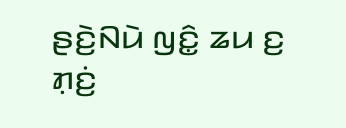ꤔꤢꤧ꤬ꤡꤣꤧ ꤜꤢꤨ꤭ ꤘꤣ ꤢ꤬ ꤊ꤫ꤢꤦ꤬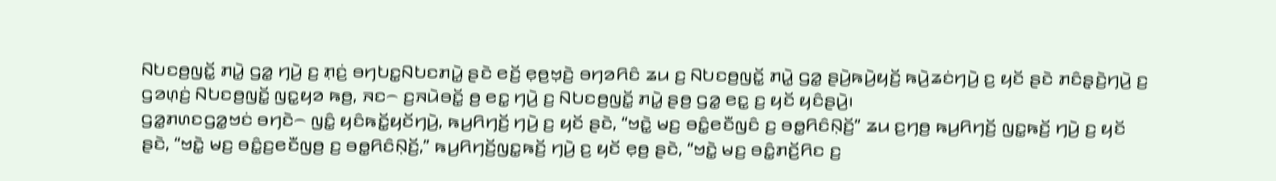ꤡꤝꤢꤥ꤬ꤜꤢꤩ꤭ ꤊꤣꤧ꤭ ꤞꤤ꤭ ꤚꤣꤧ꤬ ꤢ꤬ ꤊ꤫ꤢꤦ꤬ ꤋꤚꤝꤢ꤭ꤡꤝꤢꤊꤣꤧ꤭ ꤔꤢꤧ ꤕꤢꤩ꤬ ꤕ꤫ꤥ꤬ꤠ꤫ꤢꤧ꤬ ꤋꤚꤤꤖꤢꤨ ꤘꤣ ꤢ꤬ ꤡꤝꤢꤥ꤬ꤜꤢꤩ꤭ ꤊꤣꤧ꤭ ꤞꤤ꤭ ꤔꤣꤧ꤬ꤒꤣꤧ꤬ꤟꤢꤩ꤬ ꤒꤣꤧ꤬ꤘꤢꤦꤚꤣꤧ꤬ ꤢ꤬ ꤟꤢꤩ ꤔꤢꤧ ꤊꤢꤨꤔ꤫ꤢꤧ꤬ꤚꤣꤧ꤬ ꤢ꤬ ꤞꤤꤛ꤫ꤢꤦ꤬ ꤡꤝꤢꤥ꤬ꤜꤢꤩ꤭ ꤜꤢ꤭ꤟꤤ ꤒꤥ꤬, ꤏꤢ꤮ ꤢ꤬ꤏꤣꤧꤋꤢꤩ꤭ ꤥ꤬ ꤕꤢ꤭ ꤚꤣꤧ꤬ ꤢ꤬ ꤡꤝꤢꤥ꤬ꤜꤢꤩ꤭ ꤊꤣꤧ꤭ ꤔꤥ꤬ ꤞꤤ꤭ ꤕꤢ꤭ ꤢ꤬ ꤟꤢꤩ ꤟꤢꤨꤔꤣꤧ꤬꤯
ꤞꤤ꤭ꤊꤛꤢꤞꤤ꤭ꤠꤢꤦ ꤋꤚꤢꤧ꤮ ꤜꤢꤨ꤭ ꤟꤢꤨꤒꤢꤩ꤭ꤟꤢꤩꤚꤣꤧ꤬, ꤒꤣ꤬ꤖꤚꤢꤩ꤬ ꤚꤣꤧ꤬ ꤢ꤬ ꤟꤢꤩ ꤔꤢꤧ, “ꤠꤢꤧ꤭ ꤗꤢ꤬ ꤋꤢꤨ꤭ꤕꤢꤪꤜꤢꤨ ꤢ꤬ ꤋꤥ꤭ꤖꤢꤨꤡ꤫ꤢꤩ꤬” ꤘꤣ ꤢ꤬ꤚꤥ꤬ ꤒꤣ꤬ꤖꤚꤢꤩ꤬ ꤜꤢ꤭ꤒꤢꤩ꤬ ꤚꤣꤧ꤬ ꤢ꤬ ꤟꤢꤩ ꤔꤢꤧ, “ꤠꤢꤧ꤭ ꤗꤢ꤬ ꤋꤢꤨ꤭ꤢ꤬ꤕꤢꤪꤜꤥ꤬ ꤢ꤬ ꤋꤥ꤭ꤖꤢꤨꤡ꤫ꤢꤩ꤬,” ꤒꤣ꤬ꤖꤚꤢꤩ꤬ꤜꤢ꤭ꤒꤢꤩ꤬ ꤚꤣꤧ꤬ ꤢ꤬ ꤟꤢꤩ ꤕ꤫ꤥ꤬ ꤔꤢꤧ, “ꤠꤢꤧ꤭ ꤗꤢ꤬ ꤋꤢꤨ꤭ꤊꤢꤩ꤬ꤖꤢ ꤢ꤬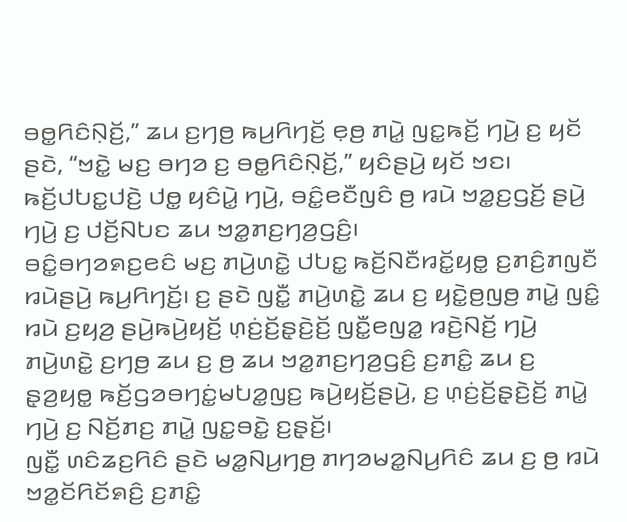ꤋꤥ꤭ꤖꤢꤨꤡ꤫ꤢꤩ꤬,” ꤘꤣ ꤢ꤬ꤚꤥ꤬ ꤒꤣ꤬ꤖꤚꤢꤩ꤬ ꤕ꤫ꤥ꤬ ꤊꤣꤧ꤭ ꤜꤢ꤭ꤒꤢꤩ꤬ ꤚꤣꤧ꤬ ꤢ꤬ ꤟꤢꤩ ꤔꤢꤧ, “ꤠꤢꤧ꤭ ꤗꤢ꤬ ꤋꤚꤤ ꤢ꤬ ꤋꤥ꤭ꤖꤢꤨꤡ꤫ꤢꤩ꤬,” ꤟꤢꤨꤔꤣꤧ꤬ ꤟꤢꤩ ꤠꤢ꤯
ꤒꤢꤩ꤬ꤓꤝꤢ꤭ꤓꤢꤧ꤬ ꤓꤥ꤭ ꤟꤢꤨꤣꤧ꤭ ꤚꤣꤧ꤬, ꤋꤢꤨ꤭ꤕꤢꤪꤜꤢꤨ ꤥ꤬ ꤙꤣꤧ ꤠꤤ꤭ꤢ꤬ꤞꤢꤩ꤬ ꤔꤣꤧ꤬ ꤚꤣꤧ꤬ ꤢ꤬ ꤓꤢꤩ꤬ꤡꤝꤢ ꤘꤣ ꤠꤤ꤭ꤊꤢ꤬ꤚꤤ꤬ꤞꤢꤨ꤬꤯
ꤋꤢꤨ꤭ꤋꤚꤤꤎꤢ꤬ꤕꤢꤨ ꤗꤢ꤬ ꤊꤣꤧ꤬ꤛꤢꤧ꤭ ꤓꤝꤢ꤭ ꤒꤢꤩ꤬ꤡꤢꤪꤙꤢꤩ꤭ꤟꤥ꤭ ꤢ꤬ꤊꤢꤨ꤬ꤊꤜꤢꤪ ꤙꤣꤧꤔꤣꤧ꤬ ꤒꤣ꤬ꤖꤚꤢꤩ꤬꤯ ꤢ꤬ ꤔꤢꤧ ꤜꤢꤪ꤭ ꤊꤣꤧ꤬ꤛꤢꤧ꤭ ꤘꤣ ꤢ꤬ ꤟꤢꤧ꤭ꤥ꤬ꤜꤥ꤬ ꤊꤣꤧ꤭ ꤜꤢꤨ꤭ ꤙꤣꤧ ꤢ꤬ꤟꤤ꤬ ꤔꤣꤧ꤬ꤒꤣꤧ꤬ꤟꤢꤩ꤬ ꤛ꤫ꤢꤦ꤬ꤢꤩ꤬ꤔ꤫ꤢꤧ꤬ꤢꤩ꤬ ꤜꤢꤪ꤭ꤕꤜꤤ꤭ ꤙꤢꤧ꤬ꤡꤢꤩ꤬ ꤚꤣꤧ꤬ ꤊꤣꤧ꤬ꤛꤢꤧ꤭ ꤢ꤬ꤚꤥ꤬ ꤘꤣ ꤢ꤬ ꤥ꤬ ꤘꤣ ꤠꤤ꤭ꤊꤢ꤬ꤚꤤ꤬ꤞꤢꤨ꤬ ꤢ꤬ꤊꤢꤨ꤭ ꤘꤣ ꤢ꤬ ꤔ꤫ꤤ꤬ꤟꤥ꤭ ꤒꤢꤩ꤬ꤞꤤꤋꤚꤢꤦ꤭ꤗꤝꤤ꤭ꤜꤢ꤬ ꤒꤣꤧ꤬ꤟꤢꤩ꤬ꤔꤣꤧ꤬, ꤢ꤬ ꤛ꤫ꤢꤦ꤬ꤢꤩ꤬ꤔ꤫ꤢꤧ꤬ꤢꤩ꤬ ꤊꤣꤧ꤭ ꤚꤣꤧ꤬ ꤢ꤬ ꤡꤢꤩ꤬ꤊꤢ꤬ ꤊꤣꤧ꤭ ꤜꤢ꤭ꤋꤢꤧ꤭ ꤢ꤬ꤔ꤫ꤢꤩ꤬꤯
ꤜꤢꤪ꤭ ꤛꤢꤨꤘꤢ꤬ꤖꤢꤨ ꤔꤢꤧ ꤗꤤ꤭ꤡꤣ꤬ꤚꤥ꤬ ꤊꤚꤤꤗꤤ꤭ꤡꤣ꤬ꤖꤢꤨ ꤘꤣ ꤢ꤬ ꤥ꤬ ꤙꤣꤧ ꤠꤤ꤭ꤢꤩꤖꤢꤩꤎꤢꤨ꤬ ꤢ꤬ꤊꤢꤨ꤭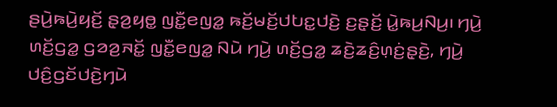ꤔꤣꤧ꤬ꤒꤣꤧ꤬ꤟꤢꤩ꤬ ꤔ꤫ꤤ꤬ꤟꤥ꤭ ꤜꤢꤪ꤭ꤕꤜꤤ꤭ ꤒꤢꤩ꤬ꤗꤢꤩ꤬ꤓꤝꤢ꤭ꤓꤢꤧ꤬ ꤢ꤬ꤔ꤫ꤢꤩ꤬ ꤣꤧ꤭ꤒꤣ꤬ꤡꤣ꤬꤯ ꤚꤣꤧ꤬ ꤛꤢꤩ꤬ꤞꤤ꤭ ꤞꤤꤤ꤬ꤏꤢꤩ꤭ ꤜꤢꤪ꤭ꤕꤜꤤ꤭ ꤡꤣꤧ ꤚꤣꤧ꤬ ꤛꤢꤩ꤬ꤞꤤ꤭ ꤘꤢꤧ꤬ꤘꤢꤨ꤬ꤛ꤫ꤢꤦ꤬ꤔ꤫ꤢꤧ꤬, ꤚꤣꤧ꤬ ꤓꤢꤨ꤬ꤞꤢꤩꤓꤢꤧ꤬ꤚꤣꤧ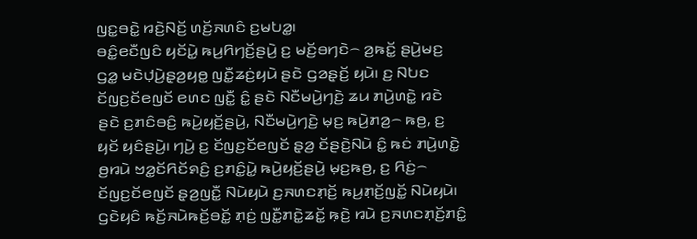ꤜꤢ꤭ꤋꤢꤧ꤭ ꤙꤢꤧ꤬ꤡꤢꤩ꤬ ꤛꤢꤩ꤬ꤏꤛꤢꤨ ꤢ꤬ꤗꤝꤤ꤭꤯
ꤋꤢꤨ꤭ꤕꤢꤪꤜꤢꤨ ꤟꤢꤩꤣꤧ꤭ ꤒꤣ꤬ꤖꤚꤢꤩ꤬ꤔꤣꤧ꤬ ꤢ꤬ ꤗꤢꤩ꤬ꤋꤚꤢꤧ꤮ ꤤ꤬ꤒꤢꤩ꤭ ꤔꤣꤧ꤬ꤗꤢ꤬ ꤞꤤ꤭ ꤗꤢꤧꤓ꤫ꤣꤧ꤬ꤔ꤫ꤤ꤬ꤟꤥ꤭ ꤜꤢꤪ꤭ꤘꤢꤦ꤬ꤟꤣꤧ ꤔꤢꤧ ꤞꤤꤔ꤫ꤢꤩ꤬ ꤟꤣꤧ꤯ ꤢ꤬ ꤡꤝꤢ ꤢꤩꤜꤢ꤬ꤢꤩꤕꤜꤢꤩ ꤕꤛꤢ ꤜꤢꤪ꤭ ꤢꤨ꤭ ꤔꤢꤧ ꤡꤢꤪꤗꤣꤧ꤬ꤚꤢꤧ꤬ ꤘꤣ ꤊꤣꤧ꤬ꤛꤢꤧ꤭ ꤙꤢꤧ ꤔꤢꤧ ꤢ꤬ꤊꤢꤨꤋꤢꤨ꤬ ꤒꤣꤧ꤬ꤟꤢꤩ꤬ꤔꤣꤧ꤬, ꤡꤢꤪꤗꤣꤧ꤬ꤚꤢꤧ꤬ ꤗ꤫ꤢ꤬ ꤒꤣꤧ꤬ꤊꤤ꤬꤮ ꤒꤥ꤬, ꤢ꤬ ꤟꤢꤩ ꤟꤢꤨꤔꤣꤧ꤬꤯ ꤚꤣꤧ꤬ ꤢ꤬ ꤢꤩꤜꤢ꤬ꤢꤩꤕꤜꤢꤩ ꤔ꤫ꤤ꤬ ꤢꤩꤔꤢꤧ꤬ꤡꤣꤧ ꤢꤨ꤭ ꤒꤢꤦ ꤊꤣꤧ꤬ꤛꤢꤧ꤭ ꤥ꤬ꤙꤣꤧ ꤠꤤ꤭ꤢꤩꤖꤢꤩꤎꤢꤨ꤬ ꤢ꤬ꤊꤢꤨ꤭ꤣꤧ꤭ ꤒꤣꤧ꤬ꤟꤢꤩ꤬ꤔꤣꤧ꤬ ꤗ꤫ꤢ꤬ꤒꤥ꤬, ꤢ꤬ ꤖꤢꤦ꤬꤮ ꤢꤩꤜꤢ꤬ꤢꤩꤕꤜꤢꤩ ꤔ꤫ꤤ꤬ꤜꤢꤪ꤭ ꤡꤣꤧꤟꤣꤧ ꤢ꤬ꤏꤛꤢꤊ꤫ꤢꤩ꤬ ꤒꤣ꤬ꤊ꤫ꤢꤩ꤬ꤜꤢꤩ꤭ ꤡꤣꤧꤟꤣꤧ꤯
ꤞꤢꤧꤟꤢꤨ ꤒꤢꤩ꤬ꤏꤣꤧꤒꤢꤩ꤬ꤋꤢꤩ꤭ ꤊ꤫ꤢꤦ꤬ ꤜꤢꤪ꤭ꤊꤢꤧ꤭ꤘꤢꤩ꤭ ꤒ꤫ꤢꤧ꤬ ꤙꤣꤧ ꤢ꤬ꤏꤛꤢꤊ꤫ꤢꤩ꤬ꤊꤢꤨ꤭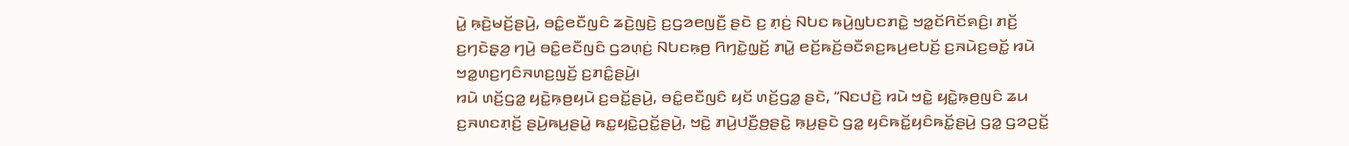ꤣꤧ꤭ ꤒ꤫ꤢꤧ꤬ꤗꤢꤩ꤬ꤔꤣꤧ꤬, ꤋꤢꤨ꤭ꤕꤢꤪꤜꤢꤨ ꤘꤢꤧ꤬ꤜꤢꤧ꤬ ꤢ꤬ꤞꤤꤕꤜꤢꤪ꤬ ꤔꤢꤧ ꤢ꤬ ꤊ꤫ꤢꤦ꤬ ꤡꤝꤢ ꤒꤣꤧ꤬ꤜꤝꤢꤊꤢꤧ꤭ ꤠꤤ꤭ꤢꤩꤖꤢꤩꤎꤢꤨ꤬꤯ ꤊꤢꤩ꤬ ꤢ꤬ꤚꤢꤧꤔ꤫ꤤ꤬ ꤚꤣꤧ꤬ ꤋꤢꤨ꤭ꤕꤢꤪꤜꤢꤨ ꤞꤤꤛ꤫ꤢꤦ꤬ ꤡꤝꤢꤒ꤫ꤥ꤬ ꤖꤚꤢꤧ꤭ꤜ꤫ꤢꤩ꤬ ꤊꤣꤧ꤭ ꤕꤢꤩ꤬ꤒꤢꤩ꤬ꤋꤢꤪꤎꤢ꤬ꤒꤣ꤬ꤕꤝꤢꤩ꤬ ꤢ꤬ꤏꤣꤧꤢ꤬ꤋꤢꤩ꤭ ꤙꤣꤧ ꤠꤤ꤭ꤛꤢ꤬ꤚꤢꤨꤏꤛꤢ꤬ꤜꤢꤩ꤬ ꤢ꤬ꤊꤢꤨ꤭ꤔꤣꤧ꤬꤯
ꤙꤣꤧ ꤛꤢꤩ꤬ꤞꤤ꤭ ꤟꤢꤧ꤭ꤒ꤫ꤥ꤬ꤟꤣꤧ ꤢ꤬ꤋꤢꤩ꤭ꤔꤣꤧ꤬, ꤋꤢꤨ꤭ꤕꤢꤪꤜꤢꤨ ꤟꤢꤩ ꤛꤢꤩ꤬ꤞꤤ꤭ ꤔꤢꤧ, “ꤡꤢꤓꤢꤧ꤬ ꤙꤣꤧ ꤠꤢꤧ꤭ ꤟꤢꤧ꤭ꤒ꤫ꤥ꤬ꤜꤢꤨ ꤘꤣ ꤢ꤬ꤏꤛꤢꤊ꤫ꤢꤩ꤬ ꤔꤣꤧ꤬ꤒꤣ꤬ꤔꤣꤧ꤭ ꤒꤢ꤭ꤟꤢꤧ꤭ꤑꤢꤩ꤭ꤔꤣꤧ꤬, ꤠꤢꤧ꤭ ꤊꤣꤧ꤬ꤓꤢꤪ꤬ꤥ꤬ꤔꤢꤧ꤭ ꤒ꤫ꤣ꤬ꤔꤢꤧ ꤞꤤ꤭ ꤟꤢꤨꤒꤢꤩ꤭ꤟꤢꤨꤒꤢꤩ꤭ꤔꤣꤧ꤬ ꤞꤤ꤭ ꤞꤤꤑꤢꤩ꤭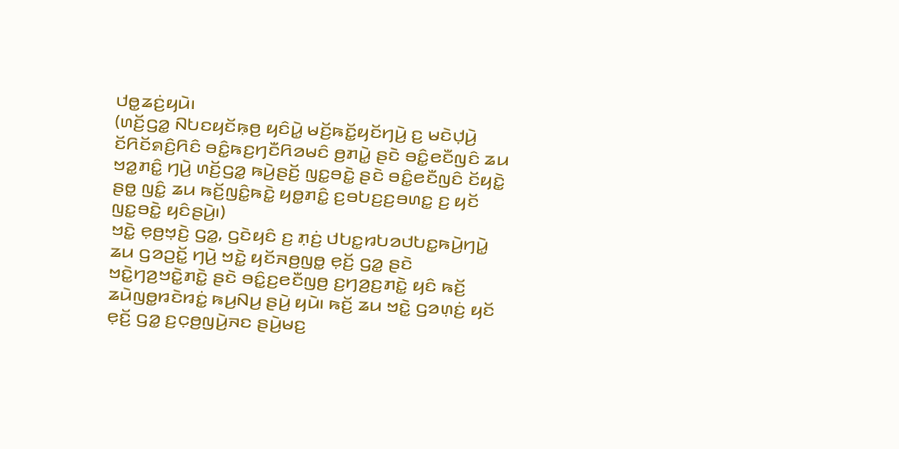ꤓꤥ꤭ꤘꤢꤦ꤬ꤟꤣꤧ꤯
(ꤛꤢꤩ꤬ꤞꤤ꤭ ꤡꤝꤢꤟꤢꤩꤒ꤫ꤥ꤬ ꤟꤢꤨꤣꤧ꤭ ꤗꤢꤩ꤬ꤒꤢꤩ꤭ꤟꤢꤩꤚꤣꤧ꤬ ꤢ꤬ ꤗꤢꤧꤓ꤫ꤣꤧ꤬ ꤢꤩꤖꤢꤩꤎꤢꤨ꤬ꤖꤢꤨ ꤋꤢꤨ꤭ꤒꤢ꤬ꤚꤢꤪꤖꤤꤗꤢꤨ ꤥ꤬ꤊꤣꤧ꤭ ꤔꤢꤧ ꤋꤢꤨ꤭ꤕꤢꤪꤜꤢꤨ ꤘꤣ ꤠꤤ꤭ꤊꤢꤨ꤭ ꤚꤣꤧ꤬ ꤛꤢꤩ꤬ꤞꤤ꤭ ꤒꤣꤧ꤬ꤔꤢꤩ꤬ ꤜꤢ꤭ꤋꤢꤧ꤭ ꤔꤢꤧ ꤋꤢꤨ꤭ꤕꤢꤪꤜꤢꤨ ꤢꤩꤟꤢꤧ꤭ ꤔꤥ꤭ ꤜꤢꤨ꤭ ꤘꤣ ꤒꤢꤩ꤬ꤜꤢꤨ꤭ꤒꤢꤧ꤭ ꤟꤥ꤭ꤊꤢꤨ꤭ ꤢ꤬ꤋꤝꤢ꤬ꤢ꤬ꤋꤛꤢ꤭ ꤢ꤬ ꤟꤢꤩ ꤜꤢ꤭ꤋꤢꤧ꤭ ꤟꤢꤨꤔꤣꤧ꤬꤯)
ꤠꤢꤧ꤭ ꤕ꤫ꤥ꤬ꤠ꤫ꤢꤧ꤬ ꤞꤤ꤭, ꤞꤢꤧꤟꤢꤨ ꤢ꤬ ꤊ꤫ꤢꤦ꤬ ꤓꤝꤢ꤭ꤙꤝꤤꤓꤝꤢ꤭ꤒꤣꤧ꤬ꤚꤣꤧ꤭ ꤘꤣ ꤞꤤꤑꤢꤩ꤭ ꤚꤣꤧ꤬ ꤠꤢꤧ꤭ ꤟꤢꤩꤏꤥ꤬ꤜꤥ꤭ ꤕ꤫ꤢꤩ꤬ ꤞꤤ꤭ ꤔꤢꤧ ꤠꤢꤧ꤭ꤚꤤ꤬ꤠꤢꤧ꤭ꤊꤢꤧ꤭ ꤔꤢꤧ ꤋꤢꤨ꤭ꤢ꤬ꤕꤢꤪꤜꤥ꤬ ꤢ꤬ꤚꤤ꤬ꤢ꤬ꤊꤢꤧ꤭ ꤟꤢꤨ ꤒꤢꤩ꤬ ꤘꤣꤧꤜꤥ꤭ꤙꤢꤧꤙꤢꤦ꤭ ꤒꤣ꤬ꤡꤣ꤬ ꤔꤣꤧ꤬ ꤟꤣꤧ꤯ ꤒꤢꤩ꤬ ꤘꤣ ꤠꤢꤧ꤭ ꤞꤤꤛ꤫ꤢꤦ꤬ ꤟꤢꤩ ꤕ꤫ꤢꤩ꤬ ꤞꤤ꤭ ꤢ꤬ꤍ꤫ꤥ꤬ꤜꤣꤧ꤬ꤏꤢ ꤔꤣꤧ꤬ꤗꤢ꤬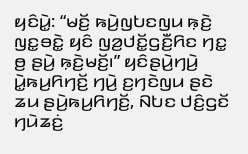ꤟꤢꤨꤣꤧ꤭: “ꤗꤢꤩ꤬ ꤒꤣꤧ꤬ꤜꤝꤢꤜꤣ ꤒ꤫ꤢꤧ꤬ ꤜꤢ꤭ꤋꤢꤧ꤭ ꤟꤢꤨ ꤜꤤ꤬ꤓꤢꤩ꤭ꤞꤢꤪ꤬ꤖꤢ ꤚꤢ꤭ ꤥ꤬ ꤔꤣꤧ꤬ ꤒ꤫ꤢꤧ꤬ꤗꤢꤩ꤬꤯” ꤟꤢꤨꤔꤣꤧ꤬ꤚꤣꤧ꤬ ꤣꤧ꤭ꤒꤣ꤬ꤖꤚꤢꤩ꤬ ꤚꤣꤧ꤬ ꤢ꤬ꤚꤢꤧꤜꤣ ꤔꤢꤧ ꤘꤣ ꤔꤣꤧ꤬ꤒꤣ꤬ꤖꤚꤢꤩ꤬, ꤡꤝꤢ ꤓꤢꤨ꤬ꤞꤢꤩ ꤚꤣꤧꤘꤢꤦ꤬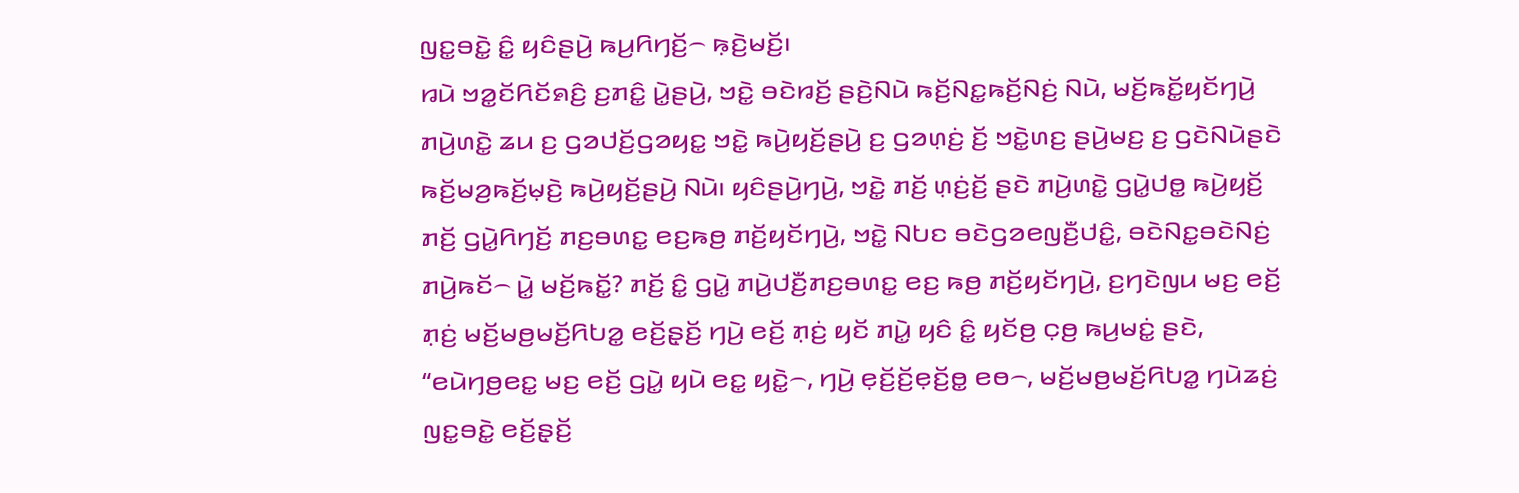ꤜꤢ꤭ꤋꤢꤧ꤭ ꤢꤨ꤭ ꤟꤢꤨꤔꤣꤧ꤬ ꤒꤣ꤬ꤖꤚꤢꤩ꤬꤮ ꤒ꤫ꤢꤧ꤬ꤗꤢꤩ꤬꤯
ꤙꤣꤧ ꤠꤤ꤭ꤢꤩꤖꤢꤩꤎꤢꤨ꤬ ꤢ꤬ꤊꤢꤨ꤭ ꤣꤧ꤭ꤔꤣꤧ꤬, ꤠꤢꤧ꤭ ꤋꤢꤧꤙꤢꤩ꤬ ꤔꤢꤧ꤬ꤡꤣꤧ ꤒꤢꤩ꤬ꤡꤢ꤭ꤒꤢꤩ꤬ꤡꤢꤦ꤬ ꤡꤣꤧ, ꤗꤢꤩ꤬ꤒꤢꤩ꤭ꤟꤢꤩꤚꤣꤧ꤬ ꤊꤣꤧ꤬ꤛꤢꤧ꤭ ꤘꤣ ꤢ꤬ ꤞꤤꤓꤢꤩ꤬ꤞꤤꤟꤢ꤭ ꤠꤢꤧ꤭ ꤒꤣꤧ꤬ꤟꤢꤩ꤬ꤔꤣꤧ꤬ ꤢ꤬ ꤞꤤꤛ꤫ꤢꤦ꤬ ꤢꤩ꤬ ꤠꤢꤧ꤭ꤛꤢ꤬ ꤔꤣꤧ꤬ꤗꤢ꤬ ꤢ꤬ ꤞꤢꤧꤡꤣꤧꤔꤢꤧ ꤒꤢꤩ꤬ꤗꤤ꤬ꤒꤢꤩ꤬ꤗ꤫ꤢꤧ꤬ ꤒꤣꤧ꤬ꤟꤢꤩ꤬ꤔꤣꤧ꤬ ꤡꤣꤧ꤯ ꤟꤢꤨꤔꤣꤧ꤬ꤚꤣꤧ꤬, ꤠꤢꤧ꤭ ꤊꤢꤩ꤬ ꤛ꤫ꤢꤦ꤬ꤢꤩ꤬ ꤔꤢꤧ ꤊꤣꤧ꤬ꤛꤢꤧ꤭ ꤞꤣꤧ꤭ꤓꤥ꤭ ꤒꤣꤧ꤬ꤟꤢꤩ꤬ ꤊꤢꤩ꤬ ꤞꤣꤧ꤭ꤖꤚꤢꤩ꤬ ꤊꤢ꤬ꤋꤛꤢ꤭ ꤕꤢ꤬ꤒꤥ꤬ ꤊꤢꤩ꤬ꤟꤢꤩꤚꤣꤧ꤬, ꤠꤢꤧ꤭ ꤡꤝꤢ ꤋꤢꤧꤞꤤꤕꤜꤢꤪ꤬ꤓꤢꤨ꤭, ꤋꤢꤧꤡꤢ꤭ꤋꤢꤧꤡꤢꤦ꤬ ꤊꤣꤧ꤬ꤒꤢꤩ꤮ ꤣꤧ꤭ ꤗꤢꤩ꤬ꤒꤢꤩ꤭? ꤊꤢꤩ꤬ ꤢꤨ꤭ ꤞꤣꤧ꤭ ꤊꤣꤧ꤬ꤓꤢꤪ꤬ꤊꤢ꤬ꤋꤛꤢ꤭ ꤕꤢ꤬ ꤒꤥ꤬ ꤊꤢꤩ꤬ꤟꤢꤩꤚꤣꤧ꤬, ꤢ꤬ꤚꤢꤧꤜꤣ ꤗꤢ꤬ ꤕꤢꤩ꤬ ꤊ꤫ꤢꤦ꤬ ꤗꤢꤩ꤬ꤗꤥ꤬ꤗꤢꤩ꤬ꤖꤝꤤ꤭ ꤕꤢꤩ꤬ꤔ꤫ꤢꤩ꤬ ꤚꤣꤧ꤬ ꤕꤢꤩ꤬ ꤊ꤫ꤢꤦ꤬ ꤟꤢꤩ ꤊꤣꤧ꤭ ꤟꤢꤨ ꤢꤨ꤭ ꤟꤢꤩꤥ꤬ ꤍ꤫ꤥ꤬ ꤒꤣ꤬ꤗꤢꤦ꤭ ꤔꤢꤧ, “ꤕꤣꤧꤚꤥ꤬ꤕꤢ꤭ ꤗꤢ꤬ ꤕꤢꤩ꤬ ꤞꤣꤧ꤭ ꤟꤣꤧ ꤕꤢ꤭ ꤟꤢꤧ꤭꤮, ꤚꤣꤧ꤬ ꤕ꤫ꤢꤩ꤬ꤢꤩ꤬ꤕ꤫ꤢꤩ꤬ꤥ꤭ ꤕꤥ꤮, ꤗꤢꤩ꤬ꤗꤥ꤬ꤗꤢꤩ꤬ꤖꤝꤤ꤭ ꤚꤣꤧꤘꤢꤦ꤬ ꤜꤢ꤭ꤋꤢꤧ꤭ ꤕꤢꤩ꤬ꤔ꤫ꤢꤩ꤬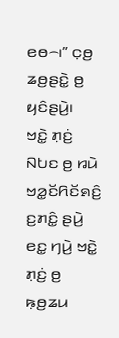ꤕꤥ꤮꤯” ꤍ꤫ꤥ꤬ ꤘꤥ꤬ꤔꤢꤧ꤭ ꤥ꤬ ꤟꤢꤨꤔꤣꤧ꤬꤯
ꤠꤢꤧ꤭ ꤊ꤫ꤢꤦ꤬ ꤡꤝꤢ ꤥ꤬ ꤙꤣꤧ ꤠꤤ꤭ꤢꤩꤖꤢꤩꤎꤢꤨ꤬ ꤢ꤬ꤊꤢꤨ꤭ ꤔꤣꤧ꤬ ꤕꤢ꤭ ꤚꤣꤧ꤬ ꤠꤢꤧ꤭ ꤊ꤫ꤢꤦ꤬ ꤥ꤬ ꤒ꤫ꤥ꤬ꤘꤣ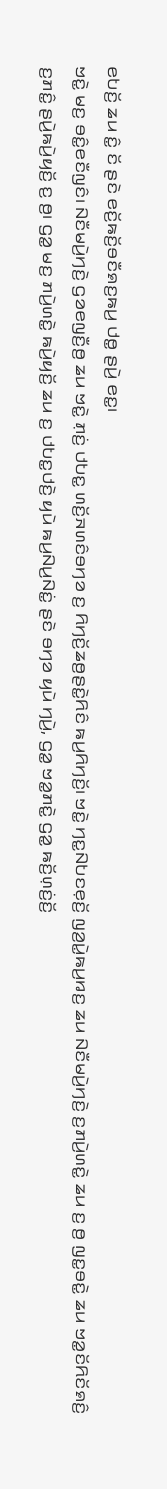ꤕꤝꤢꤩ꤬ ꤘꤣ ꤢꤨ꤭ ꤢꤩ ꤔꤢꤧ ꤕꤢꤩ꤬ꤒꤢꤩ꤬ꤋꤢꤪꤎꤢ꤬ꤒꤣ꤬ ꤓꤥ꤭ ꤔꤣꤧ꤬ ꤕꤢ꤭꤯
ꤠꤢꤧ꤭ ꤗꤢ꤬ ꤋꤢꤨ꤭ꤕꤢꤪꤜꤢꤨ꤯ ꤡꤢꤪꤗꤣꤧ꤬ꤚꤢꤧ꤬ ꤞꤤꤕꤜꤢꤪ꤬ꤥ꤬ ꤘꤣ ꤠꤢꤧ꤭ ꤊ꤫ꤢꤦ꤬ ꤓꤝꤢ꤭ ꤛꤢꤩ꤬ꤏꤛꤢꤨꤋꤚꤤ ꤢ꤬ ꤖꤚꤢꤩ꤬ꤘꤥ꤬ꤔꤢꤧ꤭ꤖꤢꤨ ꤒꤣ꤬ꤖꤚꤢꤩ꤬꤯ ꤠꤢꤧ꤭ ꤚꤢ꤭ꤡꤝꤢꤕ꤫ꤢꤩ꤬ ꤜꤤ꤬ꤣꤧ꤭ꤒꤣ꤬ꤙꤢ꤬ ꤘꤣ ꤡꤢꤪꤗꤣꤧ꤬ꤚꤢꤧ꤬ ꤢ꤬ꤊꤣꤧ꤬ꤛꤢꤧ꤭ ꤘꤣ ꤢ꤬ ꤥ꤬ ꤜꤢ꤭ꤋꤢꤧ꤭ ꤘꤣ ꤠꤤ꤭ꤢꤩꤖꤢꤩꤎꤢꤨ꤬ ꤢ꤬ꤊꤢꤨ꤭ ꤔꤣꤧ꤬ꤒꤣꤧ꤬ꤟꤢꤩ꤬ ꤢ꤬ ꤥ꤬꤯ ꤞꤤ꤭ ꤗꤢ꤬ ꤊꤣꤧ꤬ꤛꤢꤧ꤭ ꤒꤣꤧ꤬ꤟꤢꤩ꤬ ꤘꤣ ꤢ꤬ ꤓꤝꤢ꤭ꤓꤢꤧ꤬ ꤟꤣꤧ ꤒꤣ꤬ꤡꤣ꤬ꤡꤢꤦ꤭ ꤔꤢꤧ ꤋꤚꤤ ꤟꤣꤧ ꤚꤣꤧ꤬, ꤞꤤ꤭ ꤠꤤ꤭ꤊꤢꤧ꤭ ꤞꤤ꤭ ꤒꤢꤩ꤬ꤛ꤫ꤢꤦ꤬ꤢꤩ꤬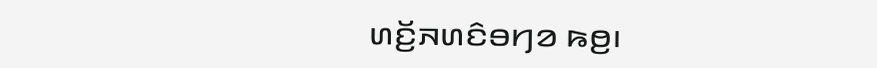ꤛꤢꤩ꤬ꤏꤛꤢꤨꤋꤚꤤ ꤒꤥ꤬꤯